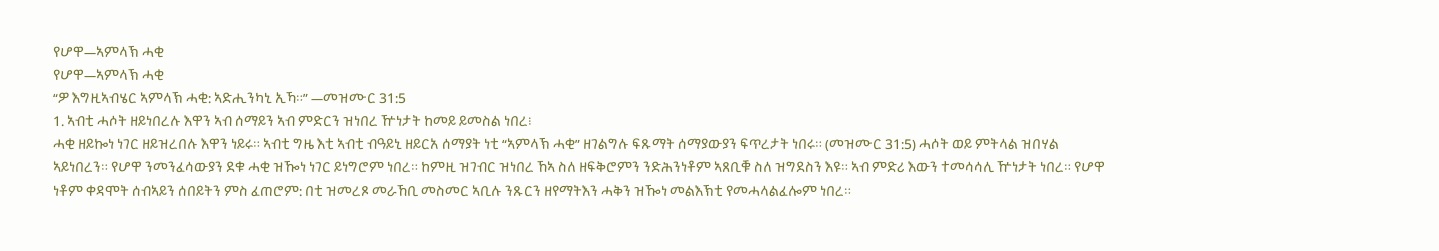የሆዋ—ኣምላኽ ሓቂ
የሆዋ—ኣምላኽ ሓቂ
“ዎ እግዚኣብሄር ኣምላኽ ሓቂ: ኣድሒንካኒ ኢኻ።” —መዝሙር 31:5
1. ኣብቲ ሓሶት ዘይነበረሉ እዋን ኣብ ሰማይን ኣብ ምድርን ዝነበረ ዅነታት ከመይ ይመስል ነበረ፧
ሓቂ ዘይኰነ ነገር ዘይዝረበሉ እዋን ነይሩ። ኣብቲ ግዜ እቲ ኣብቲ ብዓይኒ ዘይርአ ሰማያት ነቲ “ኣምላኽ ሓቂ” ዘገልግሉ ፍጹማት ሰማያውያን ፍጥረታት ነበሩ። (መዝሙር 31:5) ሓሶት ወይ ምትላል ዝበሃል ኣይነበረን። የሆዋ ንመንፈሳውያን ደቁ ሓቂ ዝዀነ ነገር ይነግሮም ነበረ። ከምዚ ዝገብር ዝነበረ ኸኣ ስለ ዘፍቅሮምን ንድሕንነቶም ኣጸቢቑ ስለ ዝግደስን እዩ። ኣብ ምድሪ እውን ተመሳሳሊ ዅነታት ነበረ። የሆዋ ነቶም ቀዳሞት ሰብኣይን ሰበይትን ምስ ፈጠሮም: በቲ ዝመረጾ መራኸቢ መስመር ኣቢሉ ንጹርን ዘየማትእን ሓቅን ዝዀነ መልእኽቲ የመሓላልፈሎም ነበረ።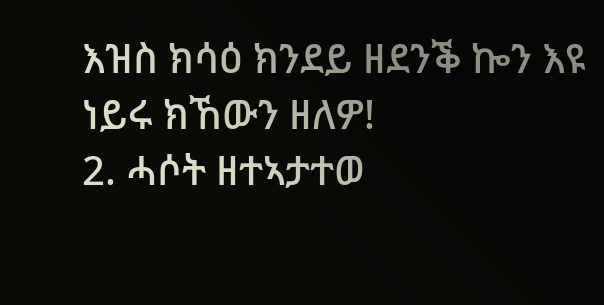እዝስ ክሳዕ ክንደይ ዘደንቕ ኰን እዩ ነይሩ ክኸውን ዘለዎ!
2. ሓሶት ዘተኣታተወ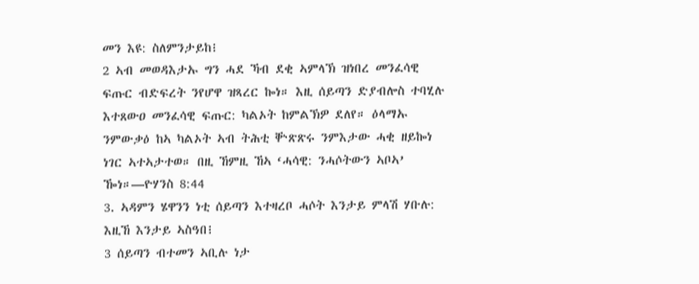መን እዩ: ስለምንታይከ፧
2 ኣብ መወዳእታኡ ግን ሓደ ኻብ ደቂ ኣምላኽ ዝነበረ መንፈሳዊ ፍጡር ብድፍረት ንየሆዋ ዝጻረር ኰነ። እዚ ሰይጣን ድያብሎስ ተባሂሉ እተጸውዐ መንፈሳዊ ፍጡር: ካልኦት ከምልኽዎ ደለየ። ዕላማኡ ንምውቃዕ ከኣ ካልኦት ኣብ ትሕቲ ቝጽጽሩ ንምእታው ሓቂ ዘይኰነ ነገር ኣተኣታተወ። በዚ ኸምዚ ኸኣ ‘ሓሳዊ: ንሓሶትውን ኣቦኣ’ ዀነ።—ዮሃንስ 8:44
3. ኣዳምን ሄዋንን ነቲ ሰይጣን እተዛረቦ ሓሶት እንታይ ምላሽ ሃቡሉ: እዚኸ እንታይ ኣስዓበ፧
3 ሰይጣን ብተመን ኣቢሉ ነታ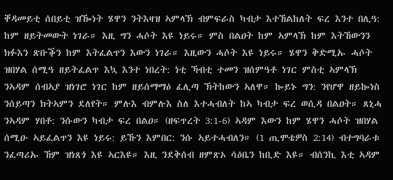ቐዳመይቲ ሰበይቲ ዝዀነት ሄዋን ንትእዛዝ ኣምላኽ ብምፍራስ ካብታ እተኸልከለት ፍረ እንተ በሊዓ: ከም ዘይትመውት ነገራ። እዚ ግን ሓሶት እዩ ነይሩ። ምስ በልዐት ከም ኣምላኽ ከም እትኸውንን ክፉእን ጽቡቕን ከም እትፈልጥን እውን ነገራ። እዚውን ሓሶት እዩ ነይሩ። ሄዋን ቅድሚኡ ሓሶት ዝበሃል ሰሚዓ ዘይትፈልጥ እኳ እንተ ነበረት: ነቲ ኻብቲ ተመን ዝሰምዓቶ ነገር ምስቲ ኣምላኽ ንኣዳም ሰብኣያ ዝነገሮ ነገር ከም ዘይሰማማዕ ፈሊጣ ኽትከውን ኣለዋ። ኰይኑ ግን: ንየሆዋ ዘይኰነስ ንሰይጣን ክትኣምን ደለየት። ምሉእ ብምሉእ ስለ እተሓብለት ከኣ ካብታ ፍረ ወሲዳ በልዐት። ጸኒሓ ንኣዳም ሃበቶ: ንሱውን ካብታ ፍረ በልዐ። (ዘፍጥረት 3:1-6) ኣዳም እውን ከም ሄዋን ሓሶት ዝበሃል ሰሚዑ ኣይፈልጥን እዩ ነይሩ: ይኹን እምበር: ንሱ ኣይተሓብለን። (1 ጢሞቴዎስ 2:14) ብተግባራቱ ንፈጣሪኡ ኸም ዝነጸጎ እዩ ኣርእዩ። እዚ ንደቅሰብ ዘምጽኦ ሳዕቤን ከቢድ እዩ። ብሰንኪ እቲ ኣዳም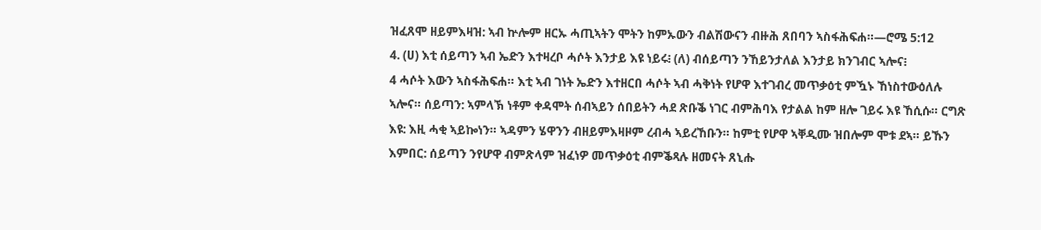ዝፈጸሞ ዘይምእዛዝ: ኣብ ኵሎም ዘርኡ ሓጢኣትን ሞትን ከምኡውን ብልሽውናን ብዙሕ ጸበባን ኣስፋሕፍሐ።—ሮሜ 5:12
4. (ሀ) እቲ ሰይጣን ኣብ ኤድን እተዛረቦ ሓሶት እንታይ እዩ ነይሩ፧ (ለ) ብሰይጣን ንኸይንታለል እንታይ ክንገብር ኣሎና፧
4 ሓሶት እውን ኣስፋሕፍሐ። እቲ ኣብ ገነት ኤድን እተዘርበ ሓሶት ኣብ ሓቅነት የሆዋ እተገብረ መጥቃዕቲ ምዃኑ ኸነስተውዕለሉ ኣሎና። ሰይጣን: ኣምላኽ ነቶም ቀዳሞት ሰብኣይን ሰበይትን ሓደ ጽቡቕ ነገር ብምሕባእ የታልል ከም ዘሎ ገይሩ እዩ ኸሲሱ። ርግጽ እዩ: እዚ ሓቂ ኣይኰነን። ኣዳምን ሄዋንን ብዘይምእዛዞም ረብሓ ኣይረኸቡን። ከምቲ የሆዋ ኣቐዲሙ ዝበሎም ሞቱ ደኣ። ይኹን እምበር: ሰይጣን ንየሆዋ ብምጽላም ዝፈነዎ መጥቃዕቲ ብምቕጻሉ ዘመናት ጸኒሑ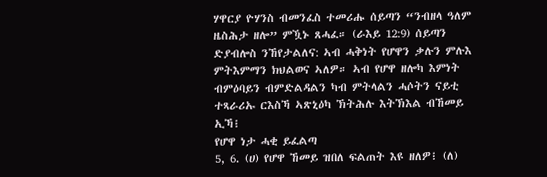ሃዋርያ ዮሃንስ ብመንፈስ ተመሪሑ ሰይጣን “ንብዘላ ዓለም ዜስሕታ ዘሎ” ምዃኑ ጸሓፈ። (ራእይ 12:9) ሰይጣን ድያብሎስ ንኸየታልለና: ኣብ ሓቅነት የሆዋን ቃሉን ምሉእ ምትእምማን ክህልወና ኣለዎ። ኣብ የሆዋ ዘሎካ እምነት ብምዕባይን ብምድልዳልን ካብ ምትላልን ሓሶትን ናይቲ ተጻራሪኡ ርእስኻ ኣጽኒዕካ ኽትሕሉ እትኽእል ብኸመይ ኢኻ፧
የሆዋ ነታ ሓቂ ይፈልጣ
5, 6. (ሀ) የሆዋ ኸመይ ዝበለ ፍልጠት እዩ ዘለዎ፧ (ለ)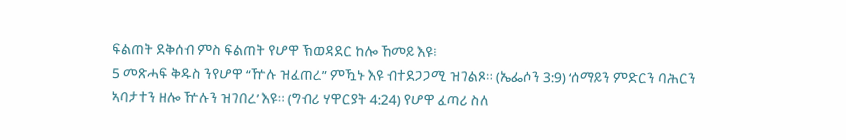ፍልጠት ደቅሰብ ምስ ፍልጠት የሆዋ ኽወዳደር ከሎ ኸመይ እዩ፧
5 መጽሓፍ ቅዱስ ንየሆዋ “ዅሉ ዝፈጠረ” ምዃኑ እዩ ብተደጋጋሚ ዝገልጾ። (ኤፌሶን 3:9) ‘ሰማይን ምድርን ባሕርን ኣባታተን ዘሎ ዅሉን ዝገበረ’ እዩ። (ግብሪ ሃዋርያት 4:24) የሆዋ ፈጣሪ ስለ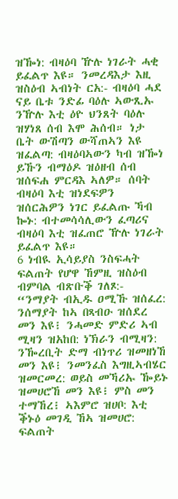ዝዀነ: ብዛዕባ ዅሉ ነገራት ሓቂ ይፈልጥ እዩ። ንመረዳእታ እዚ ዝስዕብ ኣብነት ርአ:- ብዛዕባ ሓደ ናይ ቤቱ ንድፊ ባዕሉ ኣውጺኡ ንዅሉ እቲ ዕዮ ህንጸት ባዕሉ ዝሃነጸ ሰብ እሞ ሕሰብ። ነታ ቤት ውሽጣን ውሻጠኣን እዩ ዝፈልጣ: ብዛዕባኣውን ካብ ዝዀነ ይኹን ብማዕዶ ዝዕዘብ ሰብ ዝሰፍሐ ምርዳእ ኣለዎ። ሰባት ብዛዕባ እቲ ዝነደፍዎን ዝሰርሕዎን ነገር ይፈልጡ ኻብ ኰኑ: ብተመሳሳሊውን ፈጣሪና ብዛዕባ እቲ ዝፈጠሮ ዅሉ ነገራት ይፈልጥ እዩ።
6 ነብዪ ኢሳይያስ ንስፍሓት ፍልጠት የሆዋ ኸምዚ ዝስዕብ ብምባል ብጽቡቕ ገለጾ:- “ንማያት ብኢዱ ዐሚኹ ዝሰፈረ: ንሰማያት ከኣ በጻብዑ ዝሰደረ መን እዩ፧ ንሓመድ ምድሪ ኣብ ሚዛን ዝአከበ: ነኽራን ብሚዛን: ንዀረቢት ድማ ብነጥሪ ዝመዘነኸ መን እዩ፧ ንመንፈስ እግዚኣብሄር ዝመርመረ: ወይስ መኻሪኡ ዀይኑ ዝመሀሮኸ መን እዩ፧ ምስ መን ተማኸረ፧ ኣእምሮ ዝሀቦ: እቲ ቕኑዕ መገዲ ኸኣ ዝመሀሮ: ፍልጠት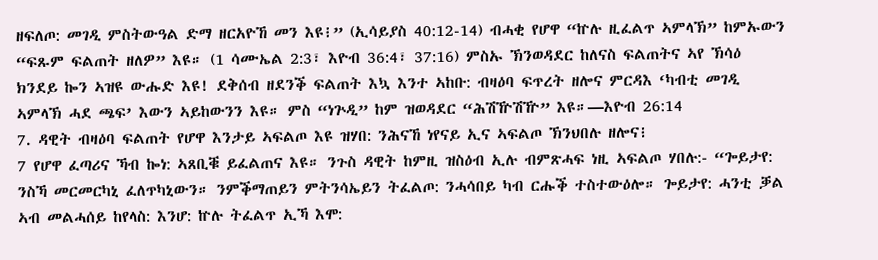ዘፍለጦ: መገዲ ምስትውዓል ድማ ዘርአዮኸ መን እዩ፧” (ኢሳይያስ 40:12-14) ብሓቂ የሆዋ “ኵሉ ዚፈልጥ ኣምላኽ” ከምኡውን “ፍጹም ፍልጠት ዘለዎ” እዩ። (1 ሳሙኤል 2:3፣ እዮብ 36:4፣ 37:16) ምስኡ ኽንወዳደር ከለናስ ፍልጠትና ኣየ ኽሳዕ ክንደይ ኰን ኣዝዩ ውሑድ እዩ! ደቅሰብ ዘደንቕ ፍልጠት እኳ እንተ ኣከቡ: ብዛዕባ ፍጥረት ዘሎና ምርዳእ ‘ካብቲ መገዲ ኣምላኽ ሓደ ጫፍ’ እውን ኣይከውንን እዩ። ምስ “ነጕዲ” ከም ዝወዳደር “ሕሽዅሽዅ” እዩ።—እዮብ 26:14
7. ዳዊት ብዛዕባ ፍልጠት የሆዋ እንታይ ኣፍልጦ እዩ ዝሃበ: ንሕናኸ ነየናይ ኢና ኣፍልጦ ኽንህበሉ ዘሎና፧
7 የሆዋ ፈጣሪና ኻብ ኰነ: ኣጸቢቑ ይፈልጠና እዩ። ንጉስ ዳዊት ከምዚ ዝስዕብ ኢሉ ብምጽሓፍ ነዚ ኣፍልጦ ሃበሉ:- “ጐይታየ: ንስኻ መርመርካኒ ፈለጥካኒውን። ንምቕማጠይን ምትንሳኤይን ትፈልጦ: ንሓሳበይ ካብ ርሑቕ ተስተውዕሎ። ጐይታየ: ሓንቲ ቓል ኣብ መልሓሰይ ከየላስ: እንሆ: ኵሉ ትፈልጥ ኢኻ እሞ: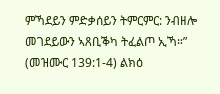ምኻደይን ምድቃሰይን ትምርምር: ንብዘሎ መገደይውን ኣጸቢቕካ ትፈልጦ ኢኻ።” (መዝሙር 139:1-4) ልክዕ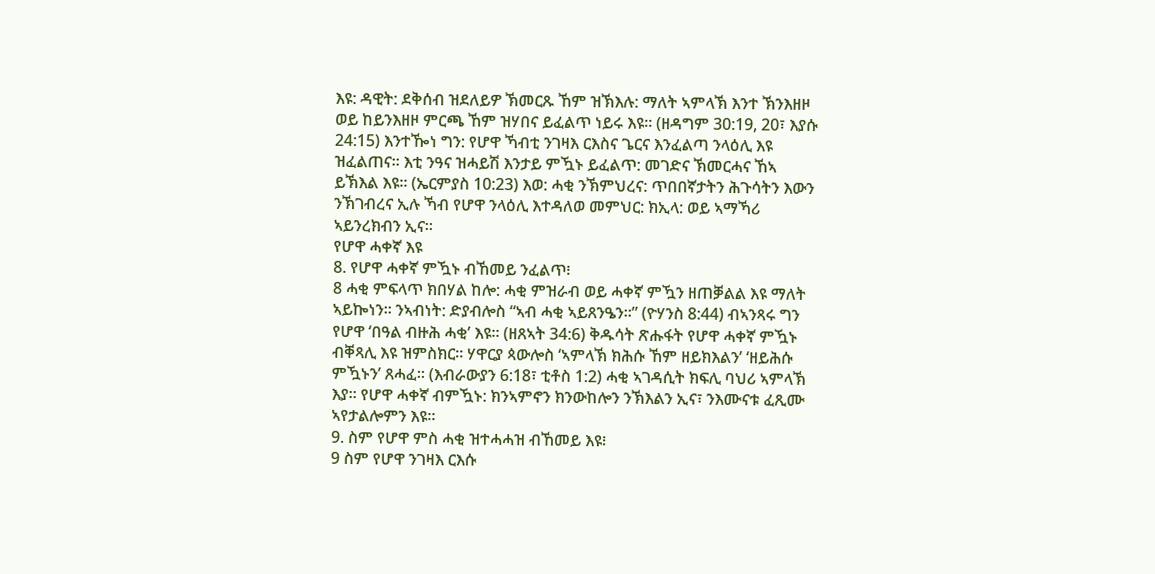እዩ: ዳዊት: ደቅሰብ ዝደለይዎ ኽመርጹ ኸም ዝኽእሉ: ማለት ኣምላኽ እንተ ኽንእዘዞ ወይ ከይንእዘዞ ምርጫ ኸም ዝሃበና ይፈልጥ ነይሩ እዩ። (ዘዳግም 30:19, 20፣ እያሱ 24:15) እንተዀነ ግን: የሆዋ ኻብቲ ንገዛእ ርእስና ጌርና እንፈልጣ ንላዕሊ እዩ ዝፈልጠና። እቲ ንዓና ዝሓይሽ እንታይ ምዃኑ ይፈልጥ: መገድና ኽመርሓና ኸኣ ይኽእል እዩ። (ኤርምያስ 10:23) እወ: ሓቂ ንኽምህረና: ጥበበኛታትን ሕጉሳትን እውን ንኽገብረና ኢሉ ኻብ የሆዋ ንላዕሊ እተዳለወ መምህር: ክኢላ: ወይ ኣማኻሪ ኣይንረክብን ኢና።
የሆዋ ሓቀኛ እዩ
8. የሆዋ ሓቀኛ ምዃኑ ብኸመይ ንፈልጥ፧
8 ሓቂ ምፍላጥ ክበሃል ከሎ: ሓቂ ምዝራብ ወይ ሓቀኛ ምዃን ዘጠቓልል እዩ ማለት ኣይኰነን። ንኣብነት: ድያብሎስ “ኣብ ሓቂ ኣይጸንዔን።” (ዮሃንስ 8:44) ብኣንጻሩ ግን የሆዋ ‘በዓል ብዙሕ ሓቂ’ እዩ። (ዘጸኣት 34:6) ቅዱሳት ጽሑፋት የሆዋ ሓቀኛ ምዃኑ ብቐጻሊ እዩ ዝምስክር። ሃዋርያ ጳውሎስ ‘ኣምላኽ ክሕሱ ኸም ዘይክእልን’ ‘ዘይሕሱ ምዃኑን’ ጸሓፈ። (እብራውያን 6:18፣ ቲቶስ 1:2) ሓቂ ኣገዳሲት ክፍሊ ባህሪ ኣምላኽ እያ። የሆዋ ሓቀኛ ብምዃኑ: ክንኣምኖን ክንውከሎን ንኽእልን ኢና፣ ንእሙናቱ ፈጺሙ ኣየታልሎምን እዩ።
9. ስም የሆዋ ምስ ሓቂ ዝተሓሓዝ ብኸመይ እዩ፧
9 ስም የሆዋ ንገዛእ ርእሱ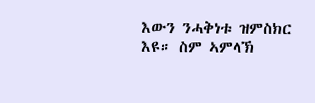እውን ንሓቅነቱ ዝምስክር እዩ። ስም ኣምላኽ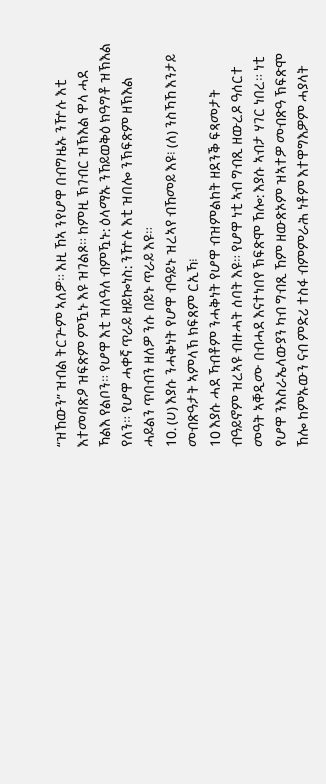“ዝኸውን” ዝብል ትርጕም ኣለዎ። እዚ ኸኣ ንየሆዋ በብግዜኡ ንዅሉ እቲ እተመባጽዖ ዝፍጽም ምዃኑ እዩ ዝገልጾ። ከምዚ ኽገብር ዝኽእል ዋላ ሓደ ኻልእ የልቦን። የሆዋ እቲ ዝለዓለ ብምዃኑ: ዕላማኡ ንኸይወቅዕ ክዓግቶ ዝኽእል የለን። የሆዋ ሓቀኛ ጥራይ ዘይኰነስ: ንዅሉ እቲ ዝበሎ ንኽፍጽም ዘኽእል ሓይልን ጥበብን ዘለዎ ንሱ በይኑ ጥራይ እዩ።
10. (ሀ) እያሱ ንሓቅነት የሆዋ ብዓይኑ ዝረኣየ ብኸመይ እዩ፧ (ለ) ንስኻኸ እንታይ መብጽዓታት ኣምላኽ ክፍጸም ርኢኻ፧
10 እያሱ ሓደ ኻብቶም ንሓቅነት የሆዋ ብዝምልከት ዘደንቕ ፍጻመታት ብዓይኖም ዝረኣዩ ብዙሓት ሰባት እዩ። የሆዋ ነቲ ኣብ ግብጺ ዘውረዶ ዓሰርተ መዓት ኣቐዲሙ በብሓደ እናተነበየ ኽፍጽሞ ኸሎ: እያሱ ኣብታ ሃገር ነበረ። ነቲ የሆዋ ንእስራኤላውያን ካብ ግብጺ ኸም ዘውጽኦም ዝኣተዎ መብጽዓ ኽፍጽሞ ኸሎ ከምኡውን ናብ ምድሪ ተስፋ ብምምራሕ ነቶም እተዋግእዎም ሓያላት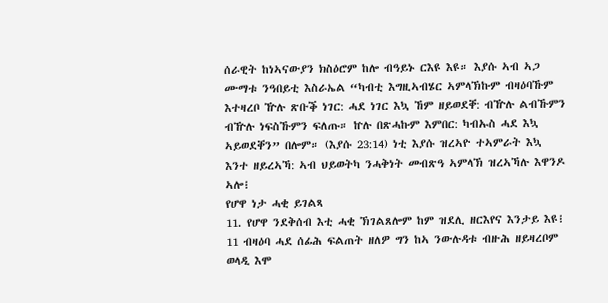ሰራዊት ከነኣናውያን ክስዕሮም ከሎ ብዓይኑ ርእዩ እዩ። እያሱ ኣብ ኣጋ ሙማቱ ንዓበይቲ እስራኤል “ካብቲ እግዚኣብሄር ኣምላኽኩም ብዛዕባኹም እተዛረቦ ዅሉ ጽቡቕ ነገር: ሓደ ነገር እኳ ኸም ዘይወደቐ: ብዅሉ ልብኹምን ብዅሉ ነፍስኹምን ፍለጡ። ኵሉ በጽሓኩም እምበር: ካብኡስ ሓደ እኳ ኣይወደቐን” በሎም። (እያሱ 23:14) ነቲ እያሱ ዝረኣዮ ተኣምራት እኳ እንተ ዘይረኣኻ: ኣብ ህይወትካ ንሓቅነት መብጽዓ ኣምላኽ ዝረኣኻሉ እዋንዶ ኣሎ፧
የሆዋ ነታ ሓቂ ይገልጻ
11. የሆዋ ንደቅሰብ እቲ ሓቂ ኽገልጸሎም ከም ዝደሊ ዘርእየና እንታይ እዩ፧
11 ብዛዕባ ሓደ ሰፊሕ ፍልጠት ዘለዎ ግን ከኣ ንውሉዳቱ ብዙሕ ዘይዛረቦም ወላዲ እሞ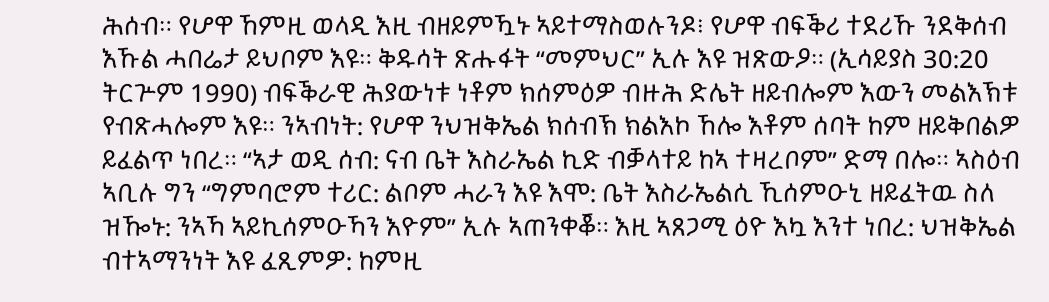ሕሰብ። የሆዋ ኸምዚ ወላዲ እዚ ብዘይምዃኑ ኣይተማስወሉንዶ፧ የሆዋ ብፍቕሪ ተደሪኹ ንደቅሰብ እኹል ሓበሬታ ይህቦም እዩ። ቅዱሳት ጽሑፋት “መምህር” ኢሉ እዩ ዝጽውዖ። (ኢሳይያስ 30:20 ትርጕም 1990) ብፍቕራዊ ሕያውነቱ ነቶም ክሰምዕዎ ብዙሕ ድሌት ዘይብሎም እውን መልእኽቱ የብጽሓሎም እዩ። ንኣብነት: የሆዋ ንህዝቅኤል ክሰብኽ ክልእኮ ኸሎ እቶም ሰባት ከም ዘይቅበልዎ ይፈልጥ ነበረ። “ኣታ ወዲ ሰብ: ናብ ቤት እስራኤል ኪድ ብቓላተይ ከኣ ተዛረቦም” ድማ በሎ። ኣስዕብ ኣቢሉ ግን “ግምባሮም ተሪር: ልቦም ሓራን እዩ እሞ: ቤት እስራኤልሲ ኺሰምዑኒ ዘይፈትዉ ስለ ዝዀኑ: ንኣኻ ኣይኪሰምዑኻን እዮም” ኢሉ ኣጠንቀቖ። እዚ ኣጸጋሚ ዕዮ እኳ እንተ ነበረ: ህዝቅኤል ብተኣማንነት እዩ ፈጺምዎ: ከምዚ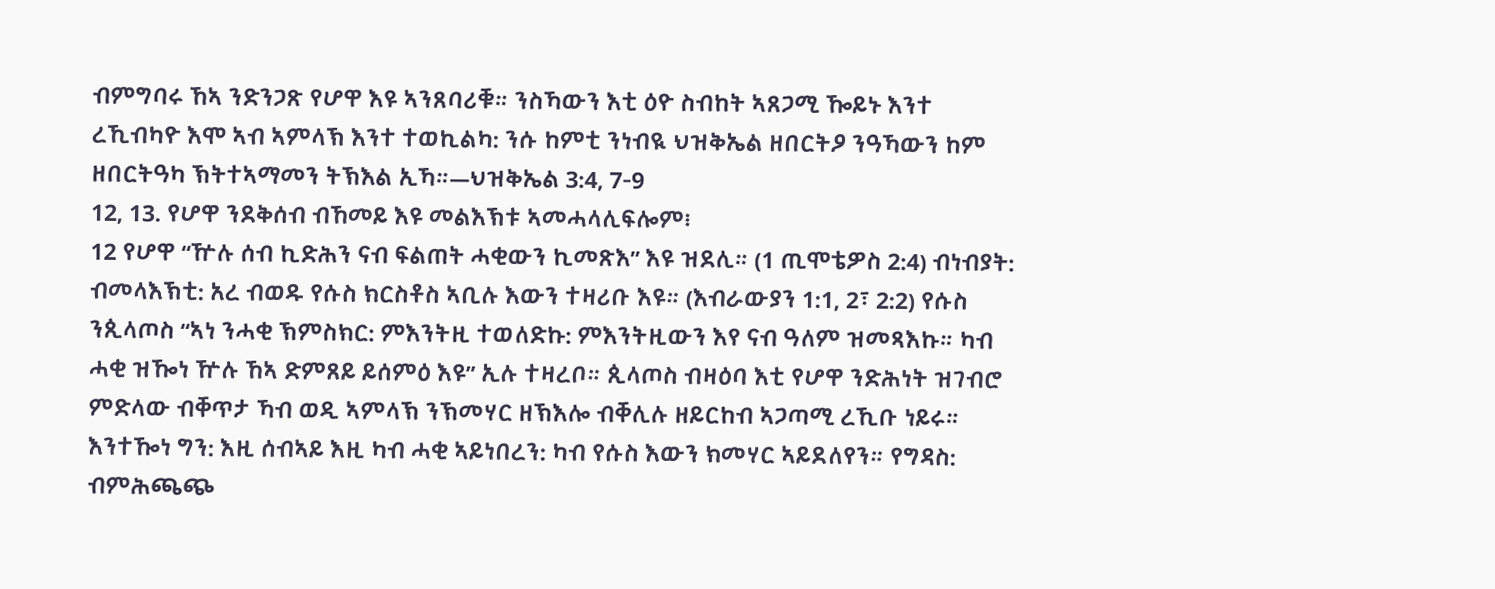ብምግባሩ ኸኣ ንድንጋጽ የሆዋ እዩ ኣንጸባሪቑ። ንስኻውን እቲ ዕዮ ስብከት ኣጸጋሚ ዀይኑ እንተ ረኺብካዮ እሞ ኣብ ኣምላኽ እንተ ተወኪልካ: ንሱ ከምቲ ንነብዪ ህዝቅኤል ዘበርትዖ ንዓኻውን ከም ዘበርትዓካ ኽትተኣማመን ትኽእል ኢኻ።—ህዝቅኤል 3:4, 7-9
12, 13. የሆዋ ንደቅሰብ ብኸመይ እዩ መልእኽቱ ኣመሓላሊፍሎም፧
12 የሆዋ “ዅሉ ሰብ ኪድሕን ናብ ፍልጠት ሓቂውን ኪመጽእ” እዩ ዝደሊ። (1 ጢሞቴዎስ 2:4) ብነብያት: ብመላእኽቲ: አረ ብወዱ የሱስ ክርስቶስ ኣቢሉ እውን ተዛሪቡ እዩ። (እብራውያን 1:1, 2፣ 2:2) የሱስ ንጲላጦስ “ኣነ ንሓቂ ኽምስክር: ምእንትዚ ተወለድኩ: ምእንትዚውን እየ ናብ ዓለም ዝመጻእኩ። ካብ ሓቂ ዝዀነ ዅሉ ኸኣ ድምጸይ ይሰምዕ እዩ” ኢሉ ተዛረቦ። ጲላጦስ ብዛዕባ እቲ የሆዋ ንድሕነት ዝገብሮ ምድላው ብቐጥታ ኻብ ወዲ ኣምላኽ ንኽመሃር ዘኽእሎ ብቐሊሉ ዘይርከብ ኣጋጣሚ ረኺቡ ነይሩ። እንተዀነ ግን: እዚ ሰብኣይ እዚ ካብ ሓቂ ኣይነበረን: ካብ የሱስ እውን ክመሃር ኣይደለየን። የግዳስ: ብምሕጫጭ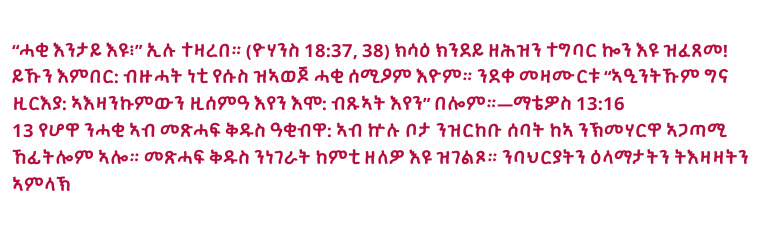“ሓቂ እንታይ እዩ፧” ኢሉ ተዛረበ። (ዮሃንስ 18:37, 38) ክሳዕ ክንደይ ዘሕዝን ተግባር ኰን እዩ ዝፈጸመ! ይኹን እምበር: ብዙሓት ነቲ የሱስ ዝኣወጆ ሓቂ ሰሚዖም እዮም። ንደቀ መዛሙርቱ “ኣዒንትኹም ግና ዚርእያ: ኣእዛንኩምውን ዚሰምዓ እየን እሞ: ብጹኣት እየን” በሎም።—ማቴዎስ 13:16
13 የሆዋ ንሓቂ ኣብ መጽሓፍ ቅዱስ ዓቂብዋ: ኣብ ኵሉ ቦታ ንዝርከቡ ሰባት ከኣ ንኽመሃርዋ ኣጋጣሚ ኸፊትሎም ኣሎ። መጽሓፍ ቅዱስ ንነገራት ከምቲ ዘለዎ እዩ ዝገልጾ። ንባህርያትን ዕላማታትን ትእዛዛትን ኣምላኽ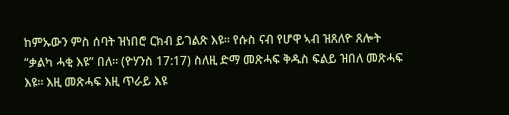ከምኡውን ምስ ሰባት ዝነበሮ ርክብ ይገልጽ እዩ። የሱስ ናብ የሆዋ ኣብ ዝጸለዮ ጸሎት “ቃልካ ሓቂ እዩ” በለ። (ዮሃንስ 17:17) ስለዚ ድማ መጽሓፍ ቅዱስ ፍልይ ዝበለ መጽሓፍ እዩ። እዚ መጽሓፍ እዚ ጥራይ እዩ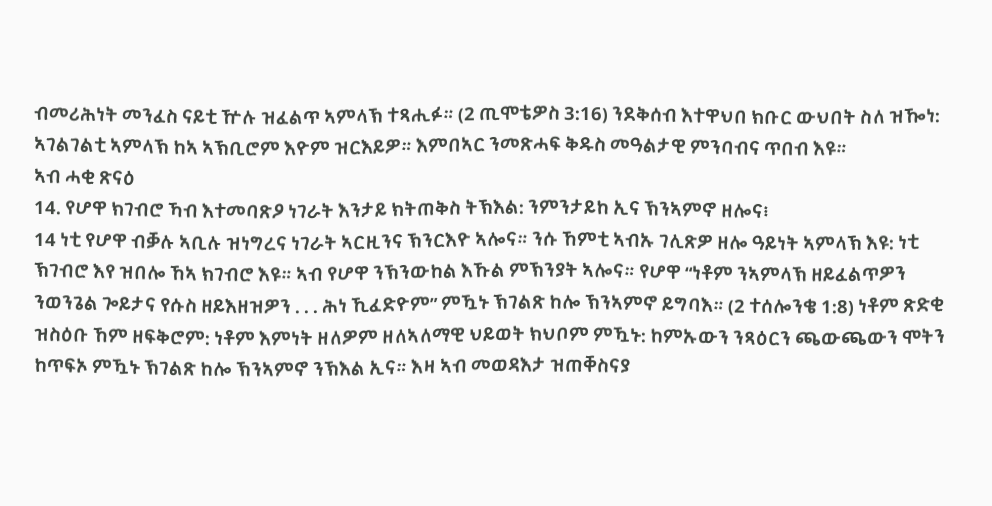ብመሪሕነት መንፈስ ናይቲ ዅሉ ዝፈልጥ ኣምላኽ ተጻሒፉ። (2 ጢሞቴዎስ 3:16) ንደቅሰብ እተዋህበ ክቡር ውህበት ስለ ዝዀነ: ኣገልገልቲ ኣምላኽ ከኣ ኣኽቢሮም እዮም ዝርእይዎ። እምበኣር ንመጽሓፍ ቅዱስ መዓልታዊ ምንባብና ጥበብ እዩ።
ኣብ ሓቂ ጽናዕ
14. የሆዋ ክገብሮ ኻብ እተመባጽዖ ነገራት እንታይ ክትጠቅስ ትኽእል: ንምንታይከ ኢና ኽንኣምኖ ዘሎና፧
14 ነቲ የሆዋ ብቓሉ ኣቢሉ ዝነግረና ነገራት ኣርዚንና ኽንርእዮ ኣሎና። ንሱ ኸምቲ ኣብኡ ገሊጽዎ ዘሎ ዓይነት ኣምላኽ እዩ: ነቲ ኽገብሮ እየ ዝበሎ ኸኣ ክገብሮ እዩ። ኣብ የሆዋ ንኽንውከል እኹል ምኽንያት ኣሎና። የሆዋ “ነቶም ንኣምላኽ ዘይፈልጥዎን ንወንጌል ጐይታና የሱስ ዘይእዘዝዎን . . . ሕነ ኺፈድዮም” ምዃኑ ኽገልጽ ከሎ ኽንኣምኖ ይግባእ። (2 ተሰሎንቄ 1:8) ነቶም ጽድቂ ዝስዕቡ ኸም ዘፍቅሮም: ነቶም እምነት ዘለዎም ዘለኣለማዊ ህይወት ክህቦም ምዃኑ: ከምኡውን ንጻዕርን ጫውጫውን ሞትን ከጥፍኦ ምዃኑ ኽገልጽ ከሎ ኽንኣምኖ ንኽእል ኢና። እዛ ኣብ መወዳእታ ዝጠቐስናያ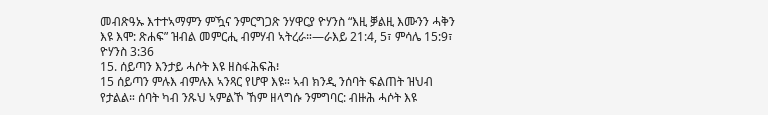መብጽዓኡ እተተኣማምን ምዃና ንምርግጋጽ ንሃዋርያ ዮሃንስ “እዚ ቓልዚ እሙንን ሓቅን እዩ እሞ: ጽሐፍ” ዝብል መምርሒ ብምሃብ ኣትረራ።—ራእይ 21:4, 5፣ ምሳሌ 15:9፣ ዮሃንስ 3:36
15. ሰይጣን እንታይ ሓሶት እዩ ዘስፋሕፍሕ፧
15 ሰይጣን ምሉእ ብምሉእ ኣንጻር የሆዋ እዩ። ኣብ ክንዲ ንሰባት ፍልጠት ዝህብ የታልል። ሰባት ካብ ንጹህ ኣምልኾ ኸም ዘላግሱ ንምግባር: ብዙሕ ሓሶት እዩ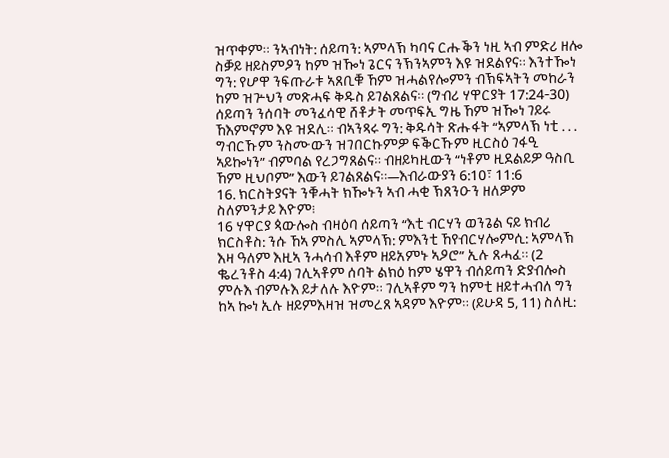ዝጥቀም። ንኣብነት: ሰይጣን: ኣምላኽ ካባና ርሑቕን ነዚ ኣብ ምድሪ ዘሎ ስቓይ ዘይስምዖን ከም ዝዀነ ጌርና ንኽንኣምን እዩ ዝደልየና። እንተዀነ ግን: የሆዋ ንፍጡራቱ ኣጸቢቑ ኸም ዝሓልየሎምን ብኽፍኣትን መከራን ከም ዝጕህን መጽሓፍ ቅዱስ ይገልጸልና። (ግብሪ ሃዋርያት 17:24-30) ሰይጣን ንሰባት መንፈሳዊ ሸቶታት መጥፍኢ ግዜ ኸም ዝዀነ ገይሩ ኸእምኖም እዩ ዝደሊ። ብኣንጻሩ ግን: ቅዱሳት ጽሑፋት “ኣምላኽ ነቲ . . . ግብርኹም ንስሙውን ዝገበርኩምዎ ፍቕርኹም ዚርስዕ ገፋዒ ኣይኰነን” ብምባል የረጋግጸልና። ብዘይካዚውን “ነቶም ዚደልይዎ ዓስቢ ኸም ዚህቦም” እውን ይገልጸልና።—እብራውያን 6:10፣ 11:6
16. ክርስትያናት ንቑሓት ክዀኑን ኣብ ሓቂ ኽጸንዑን ዘለዎም ስለምንታይ እዮም፧
16 ሃዋርያ ጳውሎስ ብዛዕባ ሰይጣን “እቲ ብርሃን ወንጌል ናይ ክብሪ ክርስቶስ: ንሱ ኸኣ ምስሊ ኣምላኽ: ምእንቲ ኸየብርሃሎምሲ: ኣምላኽ እዛ ዓለም እዚኣ ንሓሳብ እቶም ዘይአምኑ ኣዖሮ” ኢሉ ጸሓፈ። (2 ቈረንቶስ 4:4) ገሊኣቶም ሰባት ልክዕ ከም ሄዋን ብሰይጣን ድያብሎስ ምሉእ ብምሉእ ይታለሉ እዮም። ገሊኣቶም ግን ከምቲ ዘይተሓብለ ግን ከኣ ኰነ ኢሉ ዘይምእዛዝ ዝመረጸ ኣዳም እዮም። (ይሁዳ 5, 11) ስለዚ: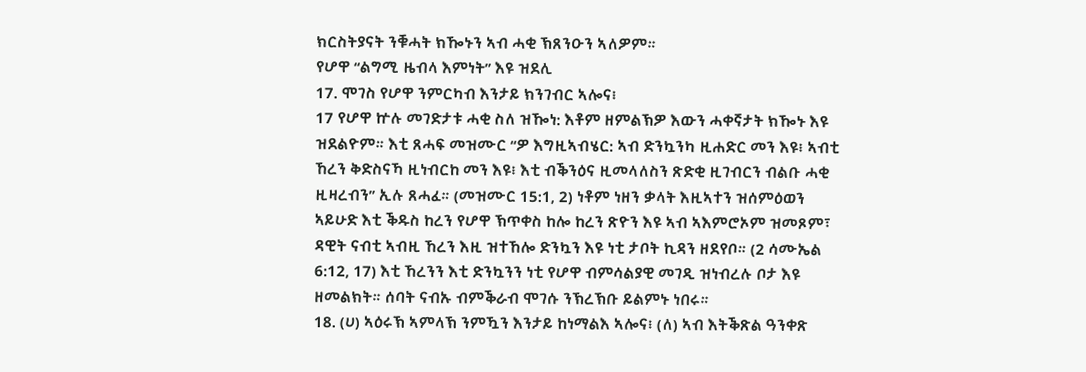ክርስትያናት ንቑሓት ክዀኑን ኣብ ሓቂ ኽጸንዑን ኣለዎም።
የሆዋ “ልግሚ ዜብላ እምነት” እዩ ዝደሊ
17. ሞገስ የሆዋ ንምርካብ እንታይ ክንገብር ኣሎና፧
17 የሆዋ ኵሉ መገድታቱ ሓቂ ስለ ዝዀነ: እቶም ዘምልኽዎ እውን ሓቀኛታት ክዀኑ እዩ ዝደልዮም። እቲ ጸሓፍ መዝሙር “ዎ እግዚኣብሄር: ኣብ ድንኳንካ ዚሐድር መን እዩ፧ ኣብቲ ኸረን ቅድስናኻ ዚነብርከ መን እዩ፧ እቲ ብቕንዕና ዚመላለስን ጽድቂ ዚገብርን ብልቡ ሓቂ ዚዛረብን” ኢሉ ጸሓፈ። (መዝሙር 15:1, 2) ነቶም ነዘን ቃላት እዚኣተን ዝሰምዕወን ኣይሁድ እቲ ቕዱስ ከረን የሆዋ ኽጥቀስ ከሎ ከረን ጽዮን እዩ ኣብ ኣእምሮኦም ዝመጾም፣ ዳዊት ናብቲ ኣብዚ ኸረን እዚ ዝተኸሎ ድንኳን እዩ ነቲ ታቦት ኪዳን ዘደየቦ። (2 ሳሙኤል 6:12, 17) እቲ ኸረንን እቲ ድንኳንን ነቲ የሆዋ ብምሳልያዊ መገዲ ዝነብረሉ ቦታ እዩ ዘመልክት። ሰባት ናብኡ ብምቕራብ ሞገሱ ንኽረኽቡ ይልምኑ ነበሩ።
18. (ሀ) ኣዕሩኽ ኣምላኽ ንምዃን እንታይ ከነማልእ ኣሎና፧ (ለ) ኣብ እትቕጽል ዓንቀጽ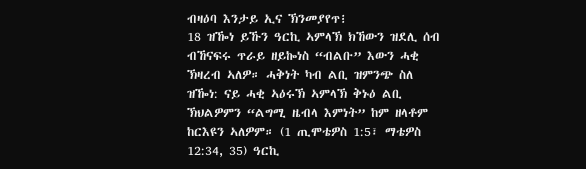ብዛዕባ እንታይ ኢና ኽንመያየጥ፧
18 ዝዀነ ይኹን ዓርኪ ኣምላኽ ክኸውን ዝደሊ ሰብ ብኸናፍሩ ጥራይ ዘይኰነስ “ብልቡ” እውን ሓቂ ኽዛረብ ኣለዎ። ሓቅነት ካብ ልቢ ዝምንጭ ስለ ዝዀነ: ናይ ሓቂ ኣዕሩኽ ኣምላኽ ቅኑዕ ልቢ ኽህልዎምን “ልግሚ ዜብላ እምነት” ከም ዘላቶም ከርእዩን ኣለዎም። (1 ጢሞቴዎስ 1:5፣ ማቴዎስ 12:34, 35) ዓርኪ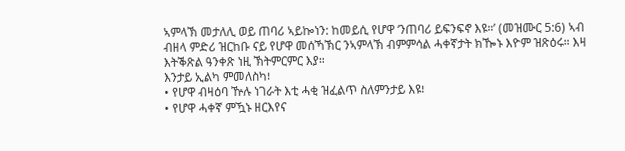ኣምላኽ መታለሊ ወይ ጠባሪ ኣይኰነን: ከመይሲ የሆዋ ‘ንጠባሪ ይፍንፍኖ እዩ።’ (መዝሙር 5:6) ኣብ ብዘላ ምድሪ ዝርከቡ ናይ የሆዋ መሰኻኽር ንኣምላኽ ብምምሳል ሓቀኛታት ክዀኑ እዮም ዝጽዕሩ። እዛ እትቕጽል ዓንቀጽ ነዚ ኽትምርምር እያ።
እንታይ ኢልካ ምመለስካ፧
• የሆዋ ብዛዕባ ዅሉ ነገራት እቲ ሓቂ ዝፈልጥ ስለምንታይ እዩ፧
• የሆዋ ሓቀኛ ምዃኑ ዘርእየና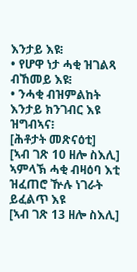እንታይ እዩ፧
• የሆዋ ነታ ሓቂ ዝገልጻ ብኸመይ እዩ፧
• ንሓቂ ብዝምልከት እንታይ ክንገብር እዩ ዝግብኣና፧
[ሕቶታት መጽናዕቲ]
[ኣብ ገጽ 10 ዘሎ ስእሊ]
ኣምላኽ ሓቂ ብዛዕባ እቲ ዝፈጠሮ ዅሉ ነገራት ይፈልጥ እዩ
[ኣብ ገጽ 13 ዘሎ ስእሊ]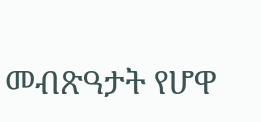መብጽዓታት የሆዋ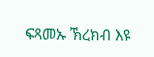ፍጻመኡ ኽረክብ እዩ